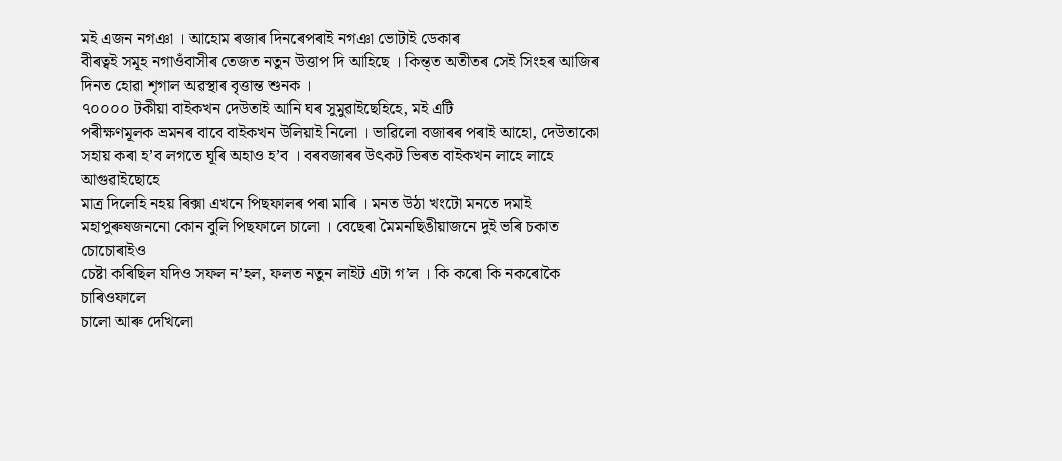মই এজন নগঞা । আহোম ৰজাৰ দিনৰেপৰাই নগঞা ভোটাই ডেকাৰ
বীৰত্বই সমূহ নগাওঁবাসীৰ তেজত নতুন উত্তাপ দি আহিছে । কিন্ত্ত অতীতৰ সেই সিংহৰ আজিৰ
দিনত হোৱা শৃগাল অৱস্থাৰ বৃত্তান্ত শুনক ।
৭০০০০ টকীয়া বাইকখন দেউতাই আনি ঘৰ সুমুৱাইছেহিহে, মই এটি
পৰীক্ষণমূলক ভ্রমনৰ বাবে বাইকখন উলিয়াই নিলো । ভাৱিলো বজাৰৰ পৰাই আহো, দেউতাকো
সহায় কৰা হ’ব লগতে ঘূৰি অহাও হ’ব । বৰবজাৰৰ উৎকট ভিৰত বাইকখন লাহে লাহে আগুৱাইছোহে
মাত্র দিলেহি নহয় ৰিক্সা এখনে পিছফালৰ পৰা মাৰি । মনত উঠা খংটো মনতে দমাই
মহাপুৰুষজননো কোন বুলি পিছফালে চালো । বেছেৰা মৈমনছিঙীয়াজনে দুই ভৰি চকাত চোচোৰাইও
চেষ্টা কৰিছিল যদিও সফল ন’হল, ফলত নতুন লাইট এটা গ’ল । কি কৰো কি নকৰোকৈ চাৰিওফালে
চালো আৰু দেখিলো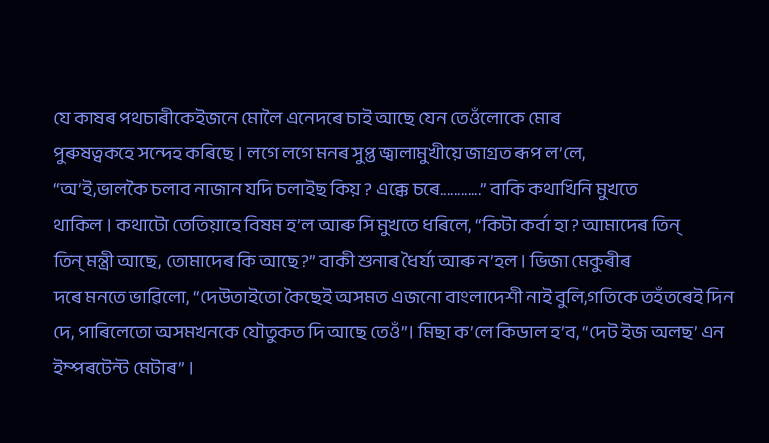যে কাষৰ পথচাৰীকেইজনে মোলৈ এনেদৰে চাই আছে যেন তেওঁলোকে মোৰ
পুৰুষত্বকহে সন্দেহ কৰিছে । লগে লগে মনৰ সুপ্ত জ্বালামুখীয়ে জাগ্রত ৰূপ ল’লে,
“অ’ই,ভালকৈ চলাব নাজান যদি চলাইছ কিয় ? এক্কে চৰে............” বাকি কথাখিনি মুখতে
থাকিল । কথাটো তেতিয়াহে বিষম হ’ল আৰু সি মুখতে ধৰিলে, “কিটা কৰ্বা হা? আমাদেৰ তিন্
তিন্ মন্ত্রী আছে, তোমাদেৰ কি আছে?” বাকী শুনাৰ ধৈর্য্য আৰু ন’হল । ভিজা মেকুৰীৰ
দৰে মনতে ভাৱিলো, “দেউতাইতো কৈছেই অসমত এজনো বাংলাদেশী নাই বুলি,গতিকে তহঁতৰেই দিন
দে, পাৰিলেতো অসমখনকে যৌতুকত দি আছে তেওঁ”। মিছা ক’লে কিডাল হ’ব, “দেট ইজ অলছ’ এন
ইম্পৰটেন্ট মেটাৰ” ।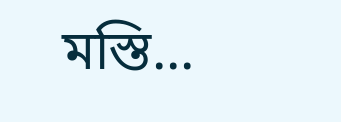মস্তি...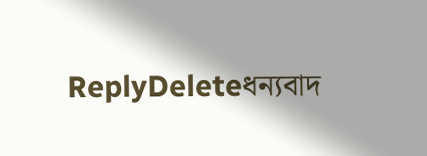ReplyDeleteধন্যবাদ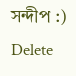সন্দীপ :)
Delete